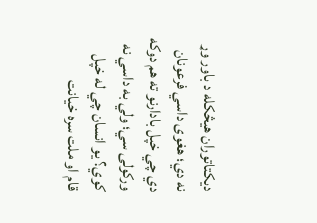دیکتاتوران هیڅکله د باور وړ نه دي؛ هغوی داسي فرعونان دي چي خپل بادارنو ته هم دوکه ورکولی سي؛ ولي به داسي نه کوي؟ یو انسان چي له خپل قام او ملت سره خیانت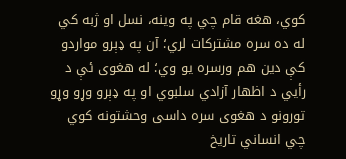کوي، هغه قام چي په وینه، نسل او ژبه کي له ده سره مشترکات لري؛ آن په ډېرو مواردو کې دین هم ورسره یو وي؛ له هغوی ئې د رأیي د اظهار آزادي سلبوي او په ډېرو وړو وړو تورونو د هغوی سره داسی وحشتونه کوي چي انساني تاریخ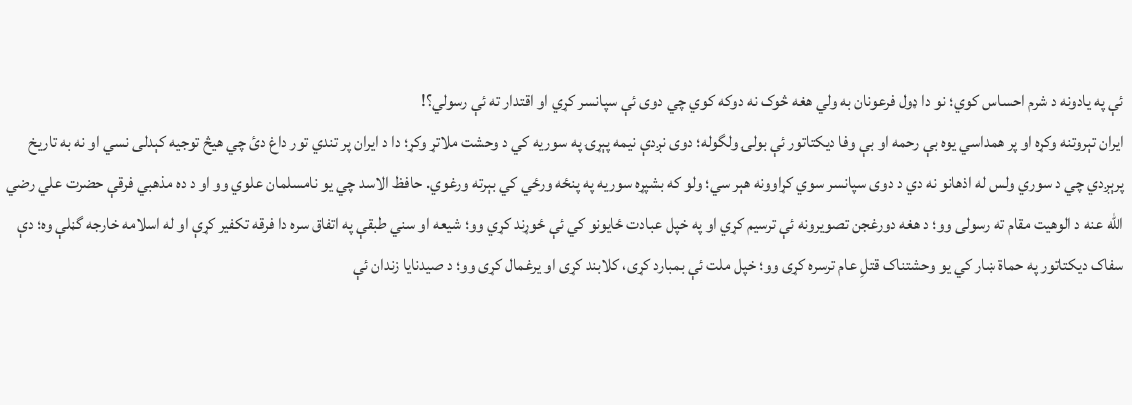ئې په یادونه د شرم احساس کوي؛ نو دا ډول فرعونان به ولي هغه څوک نه دوکه کوي چي دوی ئې سپانسر کړي او اقتدار ته ئې رسولي؟!
ایران تېروتنه وکړه او پر همداسي یوه بې رحمه او بې وفا دیکتاتور ئې بولۍ ولگوله؛ دوی نږدې نیمه پېړۍ په سوریه کي د وحشت ملاتړ وکړ؛ دا د ایران پر تندي تور داغ دئ چي هیڅ توجیه کېدلی نسي او نه به تاریخ پرېږدي چي د سوري ولس له اذهانو نه دي د دوی سپانسر سوي کړاوونه هېر سي؛ ولو که بشپړه سوریه په پنځه ورځي کي بېرته ورغوي. حافظ الاسد چي یو نامسلمان علوي وو او د ده مذهبي فرقې حضرت علي رضي الله عنه د الوهیت مقام ته رسولی وو؛ د هغه دورغجن تصویرونه ئې ترسیم کړي او په خپل عبادت ځایونو کي ئې ځوړند کړي وو؛ شیعه او سني طبقې په اتفاق سره دا فرقه تکفیر کړې او له اسلامه خارجه گڼلې وه؛ دې سفاک دیکتاتور په حماة ښار کي یو وحشتناک قتلِ عام ترسره کړی وو؛ خپل ملت ئې بمبارد کړی، کلابند کړی او یرغمال کړی وو؛ د صیدنایا زندان ئې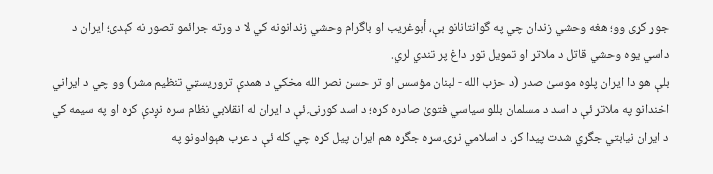جوړ کړی وو؛ هغه وحشي زندان چي په گوانتانانو بې، أبوغریب او باگرام وحشي زندانونه کي لا د ورته جرائمو تصور نه کېدی؛ ایران د داسي یوه وحشي قاتل د ملاتړ او تمویل تور داغ پر تندي لري.
بلې هو دا ایران پلوه موسیٰ صدر (د حزب الله - لبنان مؤسس او تر حسن نصر الله مخکي د همدې تروریسټي تنظیم مشر) وو چي د ایراني اخندانو په ملاتړ ئې د اسد د مسلمان بللو سیاسي فتویٰ صادره کړه؛ د اسد کورنۍ ئې د ایران له انقلابي نظام سره نږدې کړه او په سیمه کي د ایران نیابتي جگړي شدت پیدا کړ. د اسلامي نړۍ سړه جگړه هم ایران پیل کړه چي کله ئې د عرب هېوادونو په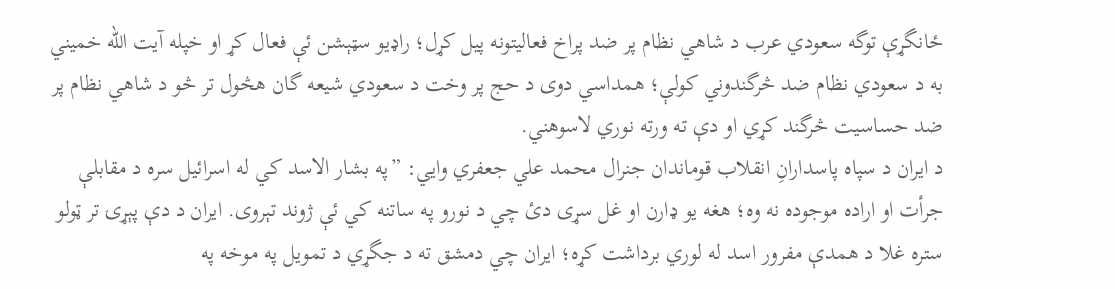ځانگړې توگه سعودي عرب د شاهي نظام پر ضد پراخ فعالیتونه پیل کړل؛ راډیو سټېشن ئې فعال کړ او خپله آیت الله خمیني به د سعودي نظام ضد څرگندوني کولې؛ همداسي دوی د حج پر وخت د سعودي شیعه گان هڅول تر څو د شاهي نظام پر ضد حساسیت څرگند کړي او دې ته ورته نوري لاسوهني.
د ایران د سپاہ پاسدارانِ انقلاب قوماندان جنرال محمد علي جعفري وايي: ”په بشار الاسد کي له اسرائیل سره د مقابلې جرأت او اراده موجوده نه وه؛ هغه یو ډارن او غل سړی دئ چي د نورو په ساتنه کي ئې ژوند تېروی. ایران د دې پېړۍ تر ټولو ستره غلا د همدې مفرور اسد له لوري برداشت کړه؛ ایران چي دمشق ته د جگړي د تمویل په موخه په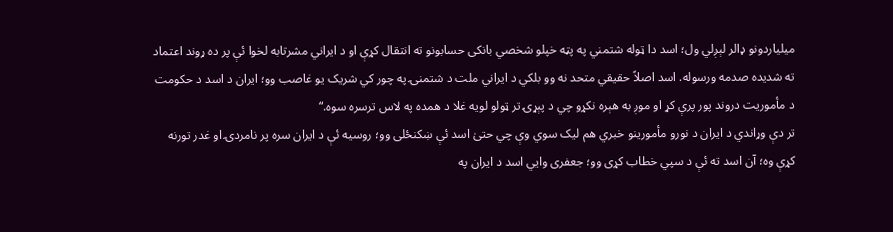میلیاردونو ډالر لېږلي ول؛ اسد دا ټوله شتمني په پټه خپلو شخصي بانکی حسابونو ته انتقال کړې او د ایراني مشرتابه لخوا ئې پر ده ړوند اعتماد ته شدیده صدمه ورسوله. اسد اصلاً حقیقي متحد نه وو بلکي د ایراني ملت د شتمنۍ په چور کي شریک یو غاصب وو؛ ایران د اسد د حکومت د مأموریت دروند پور پرې کړ او موږ به هېره نکړو چي د پېړۍ تر ټولو لویه غلا د همده په لاس ترسره سوه.“
تر دې وړاندي د ایران د نورو مأمورینو خبري هم لیک سوي وې چي حتیٰ اسد ئې ښکنځلی وو؛ روسیه ئې د ایران سره پر نامردۍ او غدر تورنه کړې وه؛ آن اسد ته ئې د سپي خطاب کړی وو؛ جعفری وایي اسد د ایران په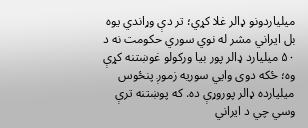میلیاردونو ډالر غلا کړي؛ تر دې وړاندي یوه بل ایراني مشر له نوي سوري حکومت نه د ۵۰ میلیارد ډالر پور بیا ورکولو غوښتنه کړې وه؛ ځکه دوی وایي سوریه زموږ پنځوس میلیارده ډالر پوروړې ده. که پوښتنه ترې وسي چي د ایراني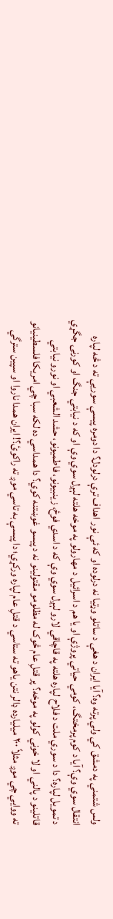ولس شتمني په دمشق کي ولي پرته وه؟ آیا ایران د هغې د ساتلو وړتیا نه درلوده او که ئې نور اهداف ترې درلودل؟ دا دومره پیسې سوریې ته د څه لپاره انتقال سوي وې؟ آیا د کوم پرمختگ، کومي حیاتي پروژې او یا هم د اسرائیل د مهارولو په موخه هلته لېږل سوي وې او که د نیابتي جنگ او کورنۍ جگړي د تمویل لپاره؟ دا د سوري ملت د فلاح لپاره هلته په قاچاقي لارو لېږل سوي وې که د اسدي فوځ، زینبیونو، فاطمیونو، حشد الشعبي او نورو نیابتي قاتلینو د پالني او لا خوني کولو په موخه؟ پر قتلِ عام څوک له مظلومو مقتولینو نه د پیسو غوښتنه کوي؟ دا همداسي ده لکه سبا چي امریکا فلسطینیانو ته ووایي چي موږ مثلاً ۲۰۰ میلیارده ډالر نتن یاهو ته ستاسي د قتلِ عام لپاره ورکړي؛ دا پیسې به تاسي موږ ته راکوئ؟! ایران همدا ناروا او سپین سترگي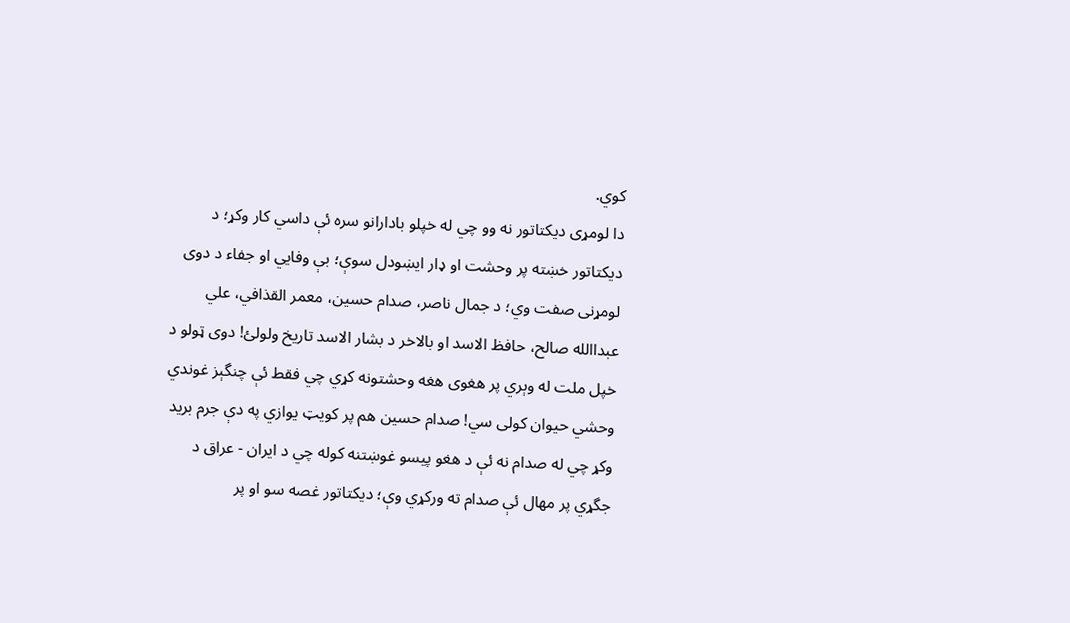کوي.
دا لومړی دیکتاتور نه وو چي له خپلو بادارانو سره ئې داسي کار وکړ؛ د دیکتاتور خښته پر وحشت او ډار ایښودل سوې؛ بې وفایي او جفاء د دوی لومړنی صفت وي؛ د جمال ناصر، صدام حسین، معمر القذافي، علي عبداالله صالح، حافظ الاسد او بالاخر د بشار الاسد تاریخ ولولئ! دوی ټولو د خپل ملت له وېري پر هغوی هغه وحشتونه کړي چي فقط ئې چنگېز غوندي وحشي حیوان کولی سي! صدام حسین هم پر کویټ یوازي په دې جرم برید وکړ چي له صدام نه ئې د هغو پیسو غوښتنه کوله چي د ایران - عراق د جگړي پر مهال ئې صدام ته ورکړي وې؛ دیکتاتور غصه سو او پر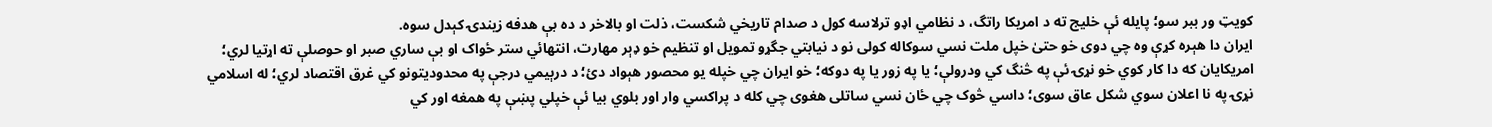کویټ ور ببر سو؛ پایله ئې خلیج ته د امریکا راتگ، د نظامي اډو ترلاسه کول د صدام تاریخي شکست، ذلت او بالاخر د ده بې هدفه زیندۍ کېدل سوه.
ایران دا هېره کړې وه چي دوی خو حتیٰ خپل ملت نسي سوکاله کولی نو د نیابتي جگړو تمویل او تنظیم خو ډېر مهارت، انتهائي ستر ځواک او بې ساري صبر او حوصلې ته اړتیا لري؛ امریکایان که دا کار کوي خو نړۍ ئې په څنگ کي ودرولې؛ یا په زور یا په دوکه؛ خو ایران چي خپله یو محصور هېواد دئ؛ د درېیمي درجې په محدودیتونو کي غرق اقتصاد لري؛ له اسلامي نړۍ په نا اعلان سوي شکل عاق سوی؛ داسي څوک چي ځان نسي ساتلی هغوی چي کله د پراکسي وار اور بلوي بیا ئې خپلي پښې په همغه اور کي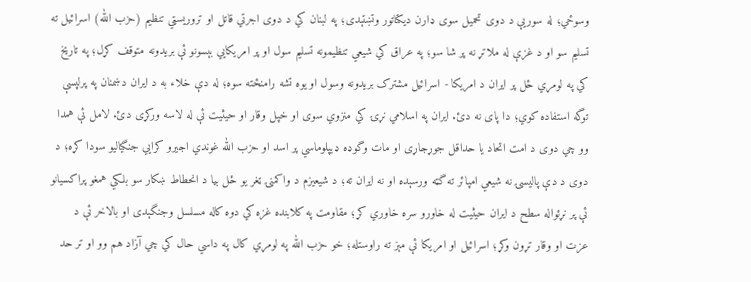وسوځي؛ له سوریې د دوی تحمیل سوی ډارن دیکتاتور وتښتېدی؛ په لبنان کي د دوی اجرتي قاتل او تروریسټي تنظیم (حزب الله) اسرائیل ته تسلیم سو او د غزې له ملاتړ نه پر شا سو؛ په عراق کي شیعي تنظیمونه تسلیم سول او پر امریکایي بېسونو ئې بریدونه متوقف کړل؛ په تاریخ کي په لومړي ځل پر ایران د امریکا - اسرائیل مشترک بریدونه وسول او یوه تشه رامنځته سوه؛ له دې خلاء به د ایران دښمنان په پرلپسې توگه استفاده کوي؛ دا پای نه دئ. ایران په اسلامي نړۍ کي منزوي سوی او خپل وقار او حیثیت ئې له لاسه ورکړی دئ. لامل ئې همدا وو چي دوی د امت اتحاد یا حداقل جوړجاړی او مات وگوډه ډیپلوماسي پر اسد او حزب الله غوندي اجیرو کرایي جنگیالیو سودا کړه؛ د دوی د دې پالیسۍ نه شیعي امپائر ته گټه ورسېده او نه ایران ته؛ د شیعیزم د واکمنۍ ټغر یو ځل بیا د انحطاط ښکار سو بلکي همغو پراکسیانو ئې پر نړئواله سطح د ایران حیثیت له خاورو سره خاوري کړ؛ مقاومت په کلابنده غزه کي دوه کاله مسلسل وجنگېدی او بالاخر ئې د عزت او وقار تړون وکړ؛ اسرائیل او امریکا ئې مېز ته راوستله؛ خو حزب الله په لومړي کال په داسي حال کي چي آزاد هم وو او تر حد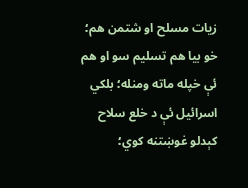زیات مسلح او شتمن هم؛ خو بیا هم تسلیم سو او هم ئې خپله ماته ومنله؛ بلکي اسرائیل ئې د خلع سلاح کېدلو غوښتنه کوي؛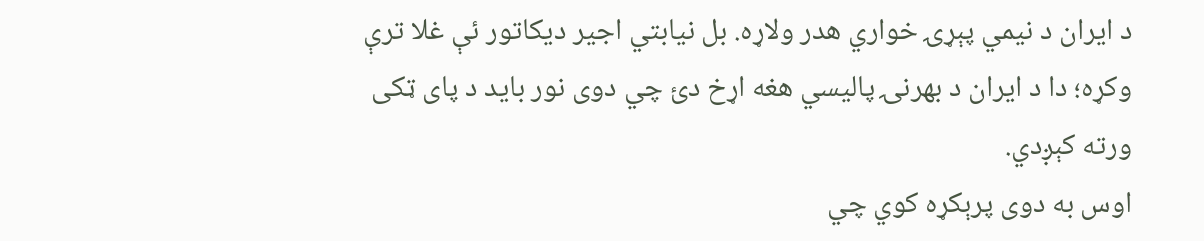د ایران د نیمي پېړۍ خواري هدر ولاړه. بل نیابتي اجیر دیکاتور ئې غلا ترې وکړه؛ دا د ایران د بهرنۍ پالیسي هغه اړخ دئ چي دوی نور باید د پای ټکی ورته کېږدي.
اوس به دوی پرېکړه کوي چي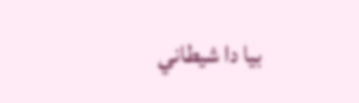بیا دا شیطاني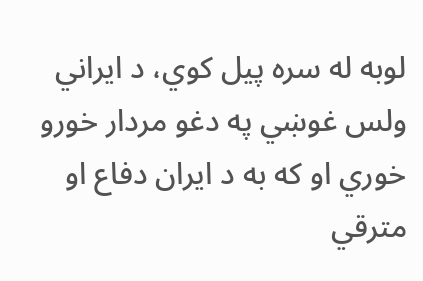لوبه له سره پیل کوي، د ایراني ولس غوښي په دغو مردار خورو خوري او که به د ایران دفاع او مترقي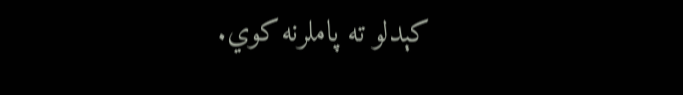کېدلو ته پاملرنه کوي.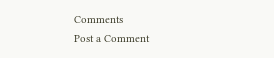Comments
Post a Comment